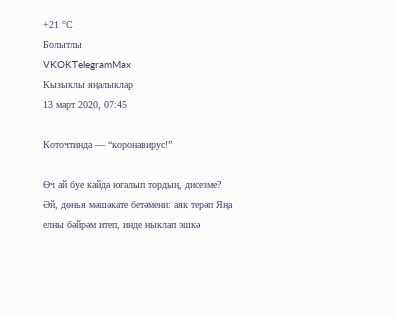+21 °С
Болытлы
VKOKTelegramMax
Кызыклы яңалыклар
13 март 2020, 07:45

Коточтинда — “коронавирус!”

Өч ай буе кайда югалып тордың, дисезме? Әй, дөнья мәшәкате бетәмени: аяк терәп Яңа елны бәйрәм итеп, инде ныклап эшкә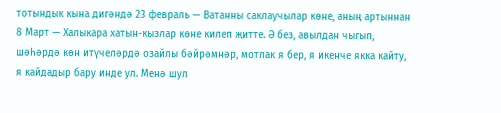тотындык кына дигәндә 23 февраль — Ватанны саклаучылар көне, аның артыннан 8 Март — Халыкара хатын-кызлар көне килеп җитте. Ә без, авылдан чыгып, шәһәрдә көн итүчеләрдә озайлы бәйрәмнәр, мотлак я бер, я икенче якка кайту, я кайдадыр бару инде ул. Менә шул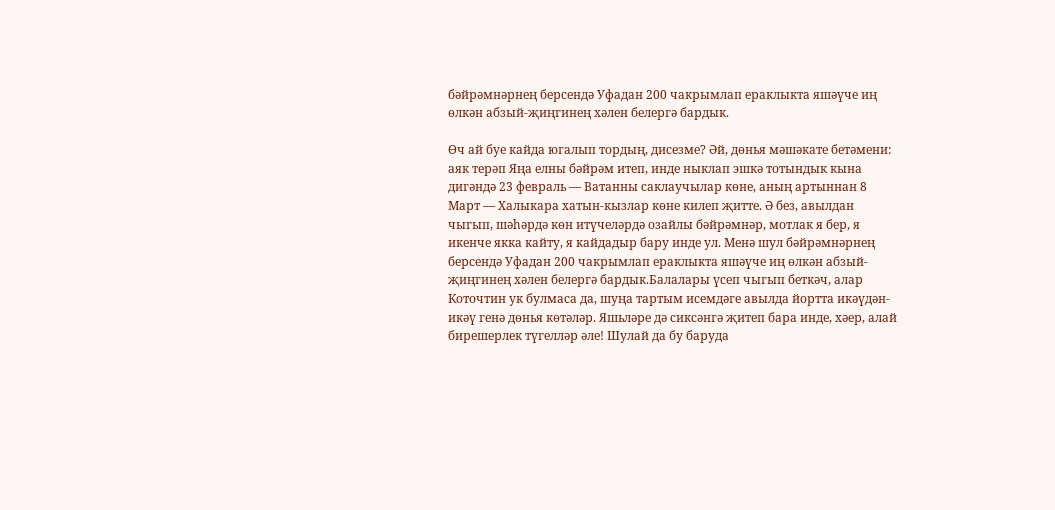бәйрәмнәрнең берсендә Уфадан 200 чакрымлап ераклыкта яшәүче иң өлкән абзый-җиңгинең хәлен белергә бардык.

Өч ай буе кайда югалып тордың, дисезме? Әй, дөнья мәшәкате бетәмени: аяк терәп Яңа елны бәйрәм итеп, инде ныклап эшкә тотындык кына дигәндә 23 февраль — Ватанны саклаучылар көне, аның артыннан 8 Март — Халыкара хатын-кызлар көне килеп җитте. Ә без, авылдан чыгып, шәһәрдә көн итүчеләрдә озайлы бәйрәмнәр, мотлак я бер, я икенче якка кайту, я кайдадыр бару инде ул. Менә шул бәйрәмнәрнең берсендә Уфадан 200 чакрымлап ераклыкта яшәүче иң өлкән абзый-җиңгинең хәлен белергә бардык.Балалары үсеп чыгып беткәч, алар Коточтин ук булмаса да, шуңа тартым исемдәге авылда йортта икәүдән-икәү генә дөнья көтәләр. Яшьләре дә сиксәнгә җитеп бара инде, хәер, алай бирешерлек түгелләр әле! Шулай да бу баруда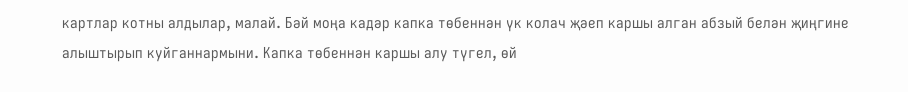картлар котны алдылар, малай. Бәй моңа кадәр капка төбеннән үк колач җәеп каршы алган абзый белән җиңгине алыштырып куйганнармыни. Капка төбеннән каршы алу түгел, өй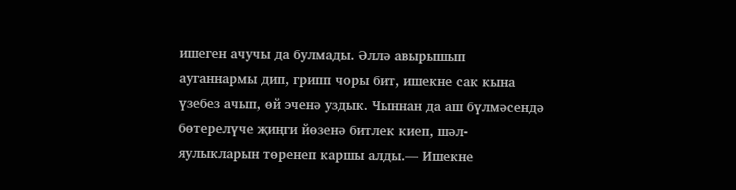ишеген ачучы да булмады. Әллә авырышып ауганнармы дип, грипп чоры бит, ишекне сак кына үзебез ачып, өй эченә уздык. Чыннан да аш бүлмәсендә бөтерелүче җиңги йөзенә битлек киеп, шәл-яулыкларын төренеп каршы алды.— Ишекне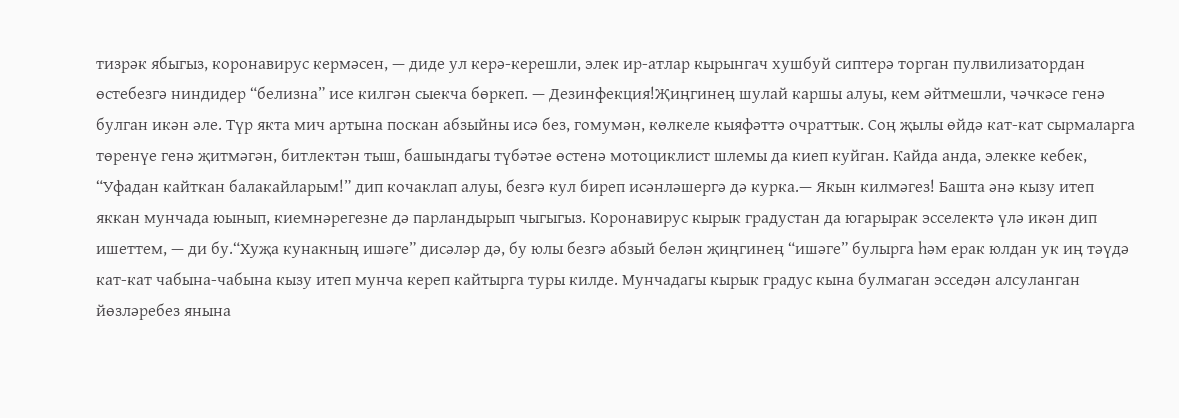тизрәк ябыгыз, коронавирус кермәсен, — диде ул керә-керешли, элек ир-атлар кырынгач хушбуй сиптерә торган пулвилизатордан өстебезгә ниндидер “белизна” исе килгән сыекча бөркеп. — Дезинфекция!Җиңгинең шулай каршы алуы, кем әйтмешли, чәчкәсе генә булган икән әле. Түр якта мич артына поскан абзыйны исә без, гомумән, көлкеле кыяфәттә очраттык. Соң җылы өйдә кат-кат сырмаларга төренүе генә җитмәгән, битлектән тыш, башындагы түбәтәе өстенә мотоциклист шлемы да киеп куйган. Кайда анда, элекке кебек, “Уфадан кайткан балакайларым!” дип кочаклап алуы, безгә кул биреп исәнләшергә дә курка.— Якын килмәгез! Башта әнә кызу итеп яккан мунчада юынып, киемнәрегезне дә парландырып чыгыгыз. Коронавирус кырык градустан да югарырак эсселектә үлә икән дип ишеттем, — ди бу.“Хуҗа кунакның ишәге” дисәләр дә, бу юлы безгә абзый белән җиңгинең “ишәге” булырга һәм ерак юлдан ук иң тәүдә кат-кат чабына-чабына кызу итеп мунча кереп кайтырга туры килде. Мунчадагы кырык градус кына булмаган эсседән алсуланган йөзләребез янына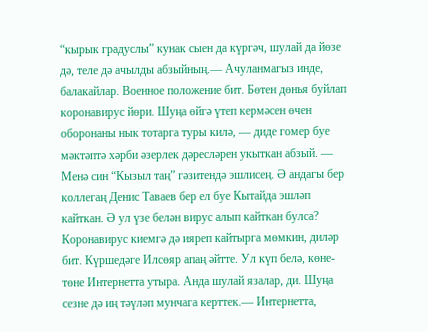“кырык градуслы” кунак сыен да күргәч, шулай да йөзе дә, теле дә ачылды абзыйның.— Ачуланмагыз инде, балакайлар. Военное положение бит. Бөтен дөнья буйлап коронавирус йөри. Шуңа өйгә үтеп кермәсен өчен оборонаны нык тотарга туры килә, — диде гомер буе мәктәптә хәрби әзерлек дәресләрен укыткан абзый. — Менә син “Кызыл таң” гәзитендә эшлисең. Ә андагы бер коллегаң Денис Таваев бер ел буе Кытайда эшләп кайткан. Ә ул үзе белән вирус алып кайткан булса? Коронавирус киемгә дә ияреп кайтырга мөмкин, диләр бит. Күршедәге Илсөяр апаң әйтте. Ул күп белә, көне-төне Интернетта утыра. Анда шулай язалар, ди. Шуңа сезне дә иң тәүләп мунчага керттек.— Интернетта,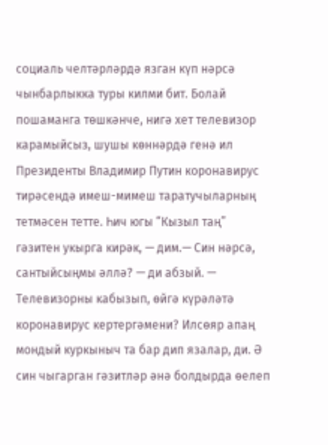социаль челтәрләрдә язган күп нәрсә чынбарлыкка туры килми бит. Болай пошаманга төшкәнче, нигә хет телевизор карамыйсыз, шушы көннәрдә генә ил Президенты Владимир Путин коронавирус тирәсендә имеш-мимеш таратучыларның тетмәсен тетте. Һич югы “Кызыл таң” гәзитен укырга кирәк, — дим.— Син нәрсә, сантыйсыңмы әллә? — ди абзый. — Телевизорны кабызып, өйгә күрәләтә коронавирус кертергәмени? Илсөяр апаң мондый куркыныч та бар дип язалар, ди. Ә син чыгарган гәзитләр әнә болдырда өелеп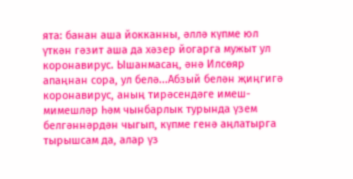ята: банан аша йокканны, әллә күпме юл үткән гәзит аша да хәзер йогарга мужыт ул коронавирус. Ышанмасаң, әнә Илсөяр апаңнан сора, ул белә...Абзый белән җиңгигә коронавирус, аның тирәсендәге имеш-мимешләр һәм чынбарлык турында үзем белгәннәрдән чыгып, күпме генә аңлатырга тырышсам да, алар үз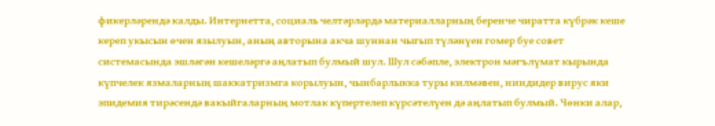фикерләрендә калды. Интернетта, социаль челтәрләрдә материалларның беренче чиратта күбрәк кеше кереп укысын өчен язылуын, аның авторына акча шуннан чыгып түләнүен гомер буе совет системасында эшләгән кешеләргә аңлатып булмый шул. Шул сәбәпле, электрон мәгълүмат кырында күпчелек язмаларның шаккатризмга корылуын, чынбарлыкка туры килмәвен, ниндидер вирус яки эпидемия тирәсендә вакыйгаларның мотлак күпертелеп күрсәтелүен дә аңлатып булмый. Чөнки алар,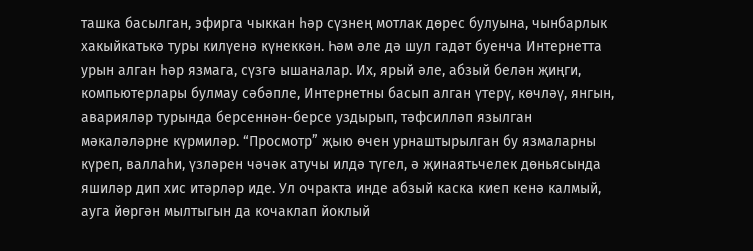ташка басылган, эфирга чыккан һәр сүзнең мотлак дөрес булуына, чынбарлык хакыйкатькә туры килүенә күнеккән. Һәм әле дә шул гадәт буенча Интернетта урын алган һәр язмага, сүзгә ышаналар. Их, ярый әле, абзый белән җиңги, компьютерлары булмау сәбәпле, Интернетны басып алган үтерү, көчләү, янгын, аварияләр турында берсеннән-берсе уздырып, тәфсилләп язылган мәкаләләрне күрмиләр. “Просмотр” җыю өчен урнаштырылган бу язмаларны күреп, валлаһи, үзләрен чәчәк атучы илдә түгел, ә җинаятьчелек дөньясында яшиләр дип хис итәрләр иде. Ул очракта инде абзый каска киеп кенә калмый, ауга йөргән мылтыгын да кочаклап йоклый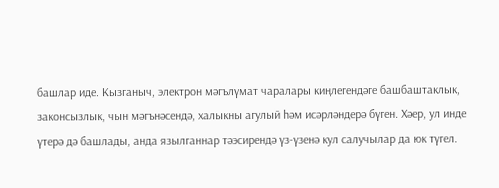башлар иде. Кызганыч, электрон мәгълүмат чаралары киңлегендәге башбаштаклык, законсызлык, чын мәгънәсендә, халыкны агулый һәм исәрләндерә бүген. Хәер, ул инде үтерә дә башлады, анда язылганнар тәэсирендә үз-үзенә кул салучылар да юк түгел.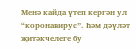Менә кайда үтеп кергән ул “коронавирус”. Һәм дәүләт җитәкчелеге бу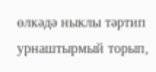өлкәдә ныклы тәртип урнаштырмый торып,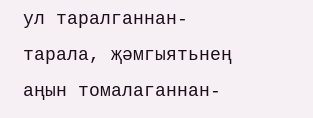ул таралганнан-тарала, җәмгыятьнең аңын томалаганнан-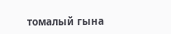томалый гына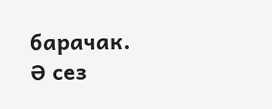барачак. Ә сез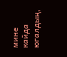мине кайда югалдың,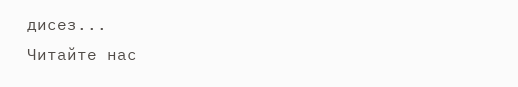дисез...
Читайте нас